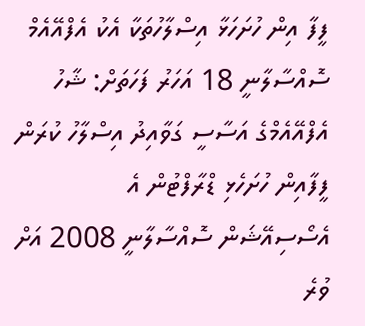ފީފާ އިން ހުށަހަޅާ އިސްލާހުތަކާ އެކު އެފްއޭއެމް ސޮއްސާލާނީ 18 އަހަރު ފަހަތަށް: ޝާހު
އެފްއޭއެމްގެ އަސާސީ ގަވާއިދު އިސްލާހު ކުރަން ފީފާއިން ހުށަހެޅި ޑްރާފްޓުން އެ އެސޯސިއޭޝަން ސޮއްސާލާނީ 2008 އަށް ވުރެ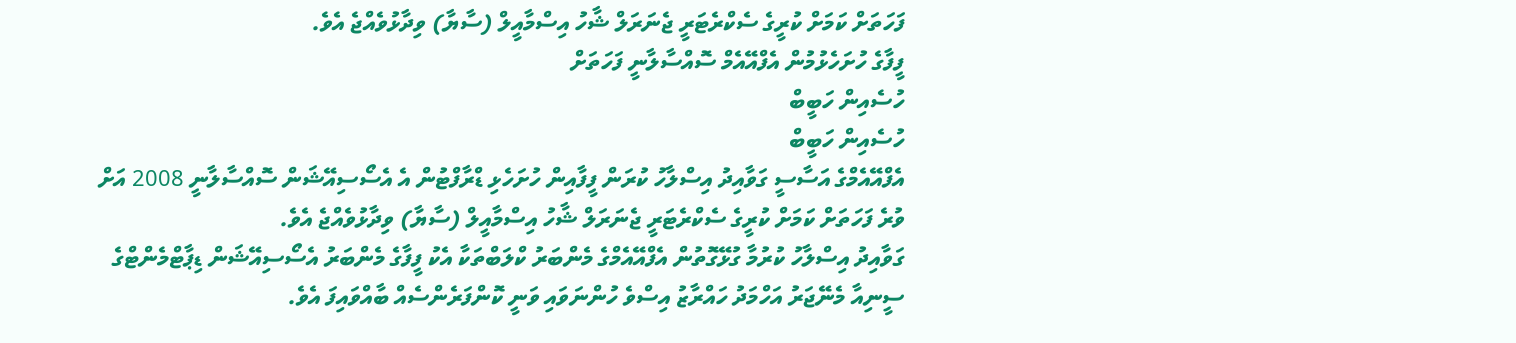ފަހަތަށް ކަމަށް ކުރީގެ ސެކްރެޓަރީ ޖެނަރަލް ޝާހު އިސްމާއީލް (ސާޔާ) ވިދާޅުވެއްޖެ އެވެ.
ފީފާގެ ހުށަހެޅުމުން އެފްއޭއެމް ސޮއްސާލާނީ ފަހަތަށް
ހުސެއިން ހަބީބް
ހުސެއިން ހަބީބް
އެފްއޭއެމްގެ އަސާސީ ގަވާއިދު އިސްލާހު ކުރަން ފީފާއިން ހުށަހެޅި ޑްރާފްޓުން އެ އެސޯސިއޭޝަން ސޮއްސާލާނީ 2008 އަށް ވުރެ ފަހަތަށް ކަމަށް ކުރީގެ ސެކްރެޓަރީ ޖެނަރަލް ޝާހު އިސްމާއީލް (ސާޔާ) ވިދާޅުވެއްޖެ އެވެ.
ގަވާއިދު އިސްލާހު ކުރުމާ ގުޅޭގޮތުން އެފްއޭއެމްގެ މެންބަރު ކްލަބްތަކާ އެކު ފީފާގެ މެންބަރު އެސޯސިއޭޝަން ޑިޕާޓްމެންޓްގެ ސީނިއާ މެނޭޖަރު އަހްމަދު ހައްރާޒު އިސްވެ ހުންނަވައި ވަނީ ކޮންފަރެންސެއް ބާއްވައިފަ އެވެ.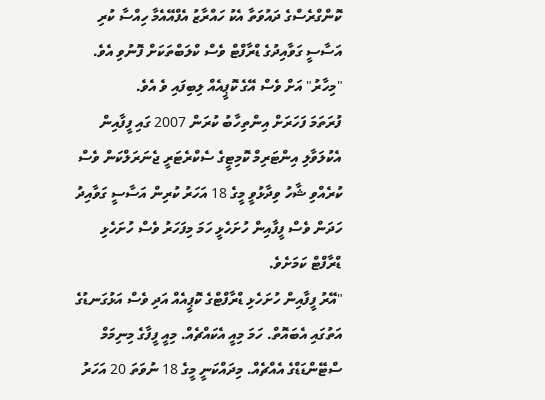ކޮންގްރެސްގެ ދައުވަތާ އެކު ހައްރާޒު އެފްއޭއެމާ ހިއްސާ ކުރި އަސާސީ ގަވާއިދުގެ ޑްރާފްޓް ވެސް ކްލަބްތަކަށް ފޮނުވި އެވެ. "މިހާރު" އަށް ވެސް އޭގެ ކޮޕީއެއް ލިބިފައި ވެ އެވެ.
ފުރަތަމަ ފަހަރަށް އިންތިހާބު ކުރަން 2007 ގައި ފީފާއިން އެކުލަވާލި އިންޓަރިމް ކޮމިޓީގެ ސެކްރެޓަރީ ޖެނަރަލްކަން ވެސް ކުރެއްވި ޝާހު ވިދާޅުވީ މީގެ 18 އަހަރު ކުރިން އަސާސީ ގަވާއިދު ހަދަން ވެސް ފީފާއިން ހުށަހެޅީ ހަމަ މިފަހަރު ވެސް ހުށަހެޅި ޑްރާފްޓް ކަމަށެވެ.
"އޭރު ފީފާއިން ހުށަހެޅި ޑްރާފްޓްގެ ކޮޕީއެއް އަދި ވެސް އަޅުގަނޑުގެ އަތުގައި އެބައޮތް. ހަމަ މިއީ އެކައްޗެއް. މިއީ ފީފާގެ މިނިމަމް ސްޓޭންޑަޑްގެ އެއްޗެއް. މިދައްކަނީ މީގެ 18 ނުވަތަ 20 އަހަރު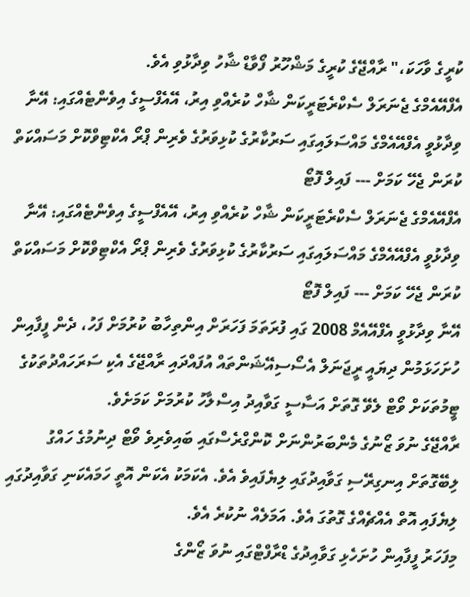ކުރީގެ ވާހަކަ،" ރާއްޖޭގެ ކުރީގެ މަޝްހޫރު ފޯވާޑް ޝާހު ވިދާޅުވި އެވެ.
އެފްއޭއެމްގެ ޖެނަރަލް ސެކްރެޓަރީކަން ޝާހް ކުރެއްވި އިރު، އޭއެފްސީގެ އިވެންޓެއްގައި: އޭނާ ވިދާޅުވީ އެފްއޭއެމްގެ މައްސަލައިގައި ސަރުކާރުގެ ކުޅިވަރުގެ ވެރިން ޕްރޯ އެކްޓިވްކޮށް މަސައްކަތް ކުރަން ޖެހޭ ކަމަށް --- ފައިލް ފޮޓޯ
އެފްއޭއެމްގެ ޖެނަރަލް ސެކްރެޓަރީކަން ޝާހް ކުރެއްވި އިރު، އޭއެފްސީގެ އިވެންޓެއްގައި: އޭނާ ވިދާޅުވީ އެފްއޭއެމްގެ މައްސަލައިގައި ސަރުކާރުގެ ކުޅިވަރުގެ ވެރިން ޕްރޯ އެކްޓިވްކޮށް މަސައްކަތް ކުރަން ޖެހޭ ކަމަށް --- ފައިލް ފޮޓޯ
އޭނާ ވިދާޅުވީ އެފްއޭއެމް 2008 ގައި ފުރަތަމަ ފަހަރަށް އިންތިހާބު ކުރުމަށް ފަހު، ދެން ފީފާއިން ހުށަހަޅަމުން ދިޔައީ ރީޖަނަލް އެސޯސިއޭޝަންތައް އުފައްދައި ރާއްޖޭގެ އެކި ސަރަހައްދުތަކުގެ ޓީމުތަކަށް ވޯޓް ލެވޭ ގޮތަށް އަސާސީ ގަވާއިދު އިސްލާހު ކުރުމަށް ކަމަށެވެ.
ރާއްޖޭގެ ނުވަ ޒޯނުގެ މެންބަރުންނަށް ކޮންގްރެސްގައި ބައިވެރިވެ ވޯޓް ދިނުމުގެ ހައްގު ލިބޭގޮތަށް އިނގިރޭސި ގަވާއިދުގައި ލިޔެފައިވެ އެވެ. އެކަމަކު އެކަން އޮތީ ހަމައެކަނި ގަވާއިދުގައި ލިޔެފައި އޮތް އެއްޗެއްގެ ގޮތުގަ އެވެ. އަމަލެއް ނުކުރެ އެވެ.
މިފަހަރު ފީފާއިން ހުށަހެޅި ގަވާއިދުގެ ޑްރާފްޓްގައި ނުވަ ޒޯންގެ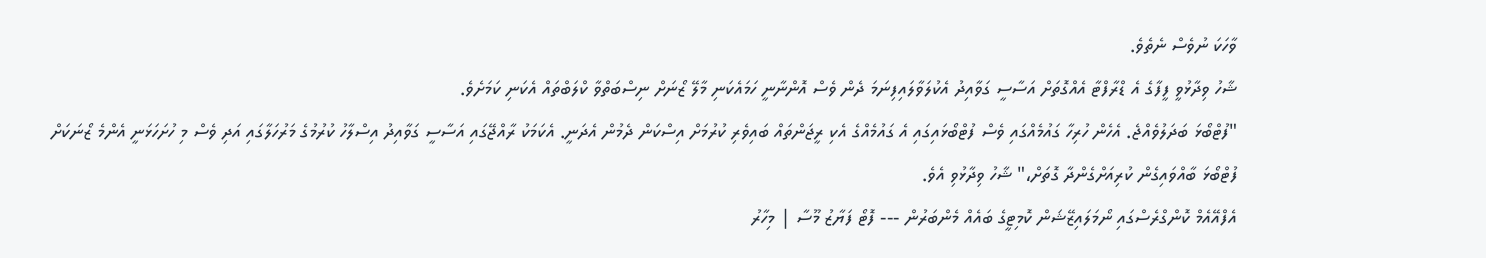ވާހަކަ ނުވެސް ނެތެވެ.
ޝާހު ވިދާޅުވީ ފީފާގެ އެ ޑްރާފްޓާ އެއްގޮތަށް އަސާސީ ގަވާއިދު އެކުލަވާލައިފިނަމަ ދެން ވެސް އޮންނާނީ ހަމައެކަނި މާލޭ ޒޯނަށް ނިސްބަތްވާ ކްލަބްތައް އެކަނި ކަމަށެވެ.
"ފުޓްބޯޅަ ބަދަލުވެއްޖެ. އެހެން ހުރިހާ ގައުމެއްގައި ވެސް ފުޓްބޯޅައިގައި އެ ގައުމެއްގެ އެކި ރީޖަންތައް ބައިވެރި ކުރުމަށް އިސްކަން ދެމުން އެދަނީ. އެކަމަކު ރާއްޖޭގައި އަސާސީ ގަވާއިދު އިސްލާހު ކުރުމުގެ މަރުހަލާގައި އަދި ވެސް މި ހުށަހަޅަނީ އެންމެ ޒޯނަކަށް ފުޓްބޯޅަ ބާއްވައިގެން ކުރިއަށްގެންދާ ގޮތަށް،" ޝާހު ވިދާޅުވި އެވެ.
އެފްއޭއެމް ކޮންގްރެސްގައި ނޯމަލައިޒޭޝަން ކޮމިޓީގެ ބައެއް މެންބަރުން --- ފޮޓޯ ފަޔާޒު މޫސާ | މިހާރު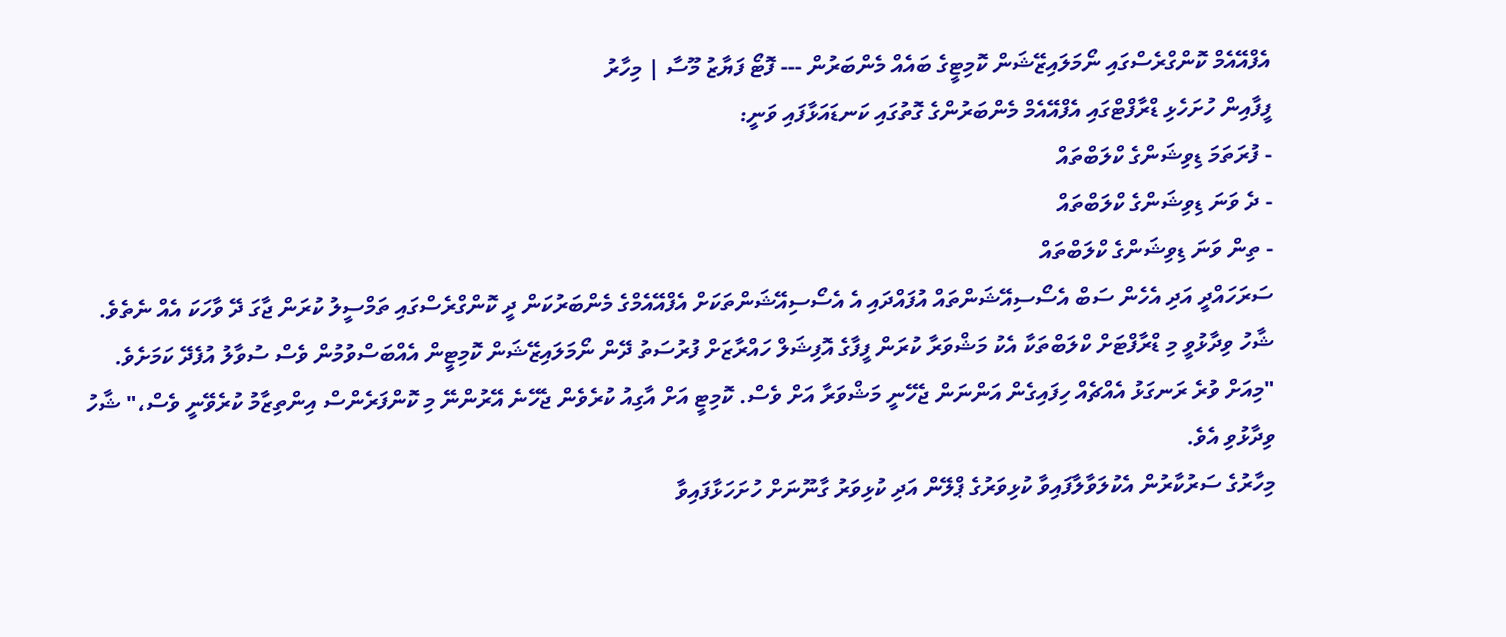އެފްއޭއެމް ކޮންގްރެސްގައި ނޯމަލައިޒޭޝަން ކޮމިޓީގެ ބައެއް މެންބަރުން --- ފޮޓޯ ފަޔާޒު މޫސާ | މިހާރު
ފީފާއިން ހުށަހެޅި ޑްރާފްޓްގައި އެފްއޭއެމް މެންބަރުންގެ ގޮތުގައި ކަނޑައަޅާފައި ވަނީ:
- ފުރަތަމަ ޑިވިޝަންގެ ކްލަބްތައް
- ދެ ވަނަ ޑިވިޝަންގެ ކްލަބްތައް
- ތިން ވަނަ ޑިވިޝަންގެ ކްލަބްތައް
ސަރަހައްދީ އަދި އެހެން ސަބް އެސޯސިއޭޝަންތައް އުފައްދައި އެ އެސޯސިއޭޝަންތަކަށް އެފްއޭއެމްގެ މެންބަރުކަން ދީ ކޮންގްރެސްގައި ތަމްސީލު ކުރަން ޖާގަ ދޭ ވާހަކަ އެއް ނެތެވެ.
ޝާހު ވިދާޅުވީ މި ޑްރާފްޓަށް ކްލަބްތަކާ އެކު މަޝްވަރާ ކުރަން ފީފާގެ އޮފިޝަލް ހައްރާޒަށް ފުރުސަތު ދޭން ނޯމަލައިޒޭޝަން ކޮމިޓީން އެއްބަސްވުމުން ވެސް ސުވާލު އުފެދޭ ކަމަށެވެ.
"މިއަށް ވުރެ ރަނގަޅު އެއްޗެއް ހިފައިގެން އަންނަން ޖެހޭނީ މަޝްވަރާ އަށް ވެސް. ކޮމިޓީ އަށް އާގިއު ކުރެވެން ޖެހޭނެ އޭރުންނޭ މި ކޮންފަރެންސް އިންތިޒާމު ކުރެވޭނީ ވެސް،" ޝާހު ވިދާޅުވި އެވެ.
މިހާރުގެ ސަރުކާރުން އެކުލަވާލާފައިވާ ކުޅިވަރުގެ ޕްލޭން އަދި ކުޅިވަރު ގާނޫނަށް ހުށަހަޅާފައިވާ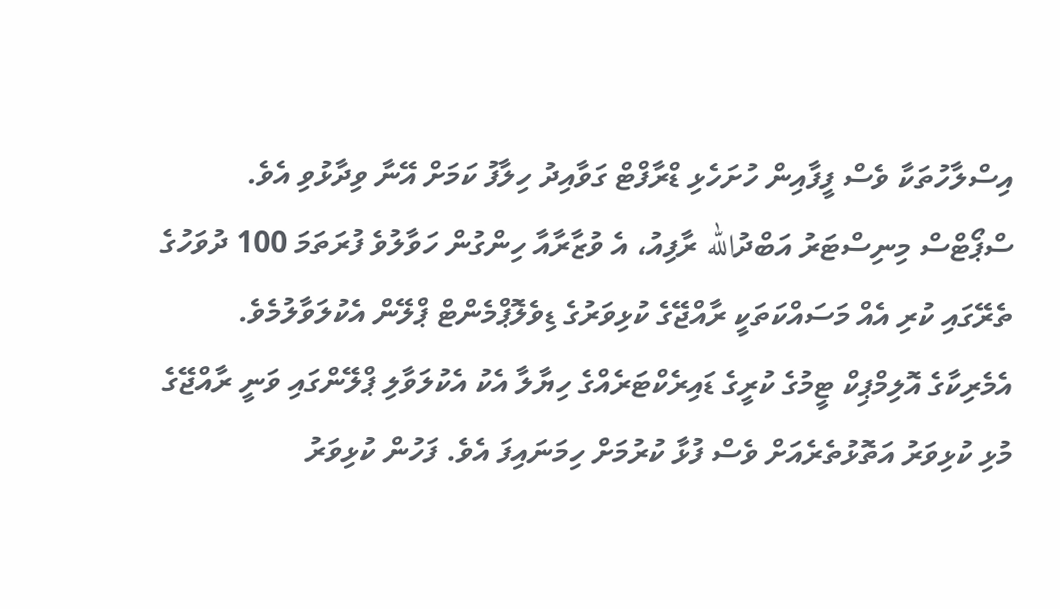އިސްލާހުތަކާ ވެސް ފީފާއިން ހުށަހެޅި ޑްރާފްޓް ގަވާއިދު ހިލާފު ކަމަށް އޭނާ ވިދާޅުވި އެވެ.
ސްޕޯޓްސް މިނިސްޓަރު އަބްދުالله ރާފިއު، އެ ވުޒާރާއާ ހިންގުން ހަވާލުވެ ފުރަތަމަ 100 ދުވަހުގެ ތެރޭގައި ކުރި އެއް މަސައްކަތަކީ ރާއްޖޭގެ ކުޅިވަރުގެ ޑިވެލޮޕްމެންޓް ޕްލޭން އެކުލަވާލުމެވެ. އެމެރިކާގެ އޮލިމްޕިކް ޓީމުގެ ކުރީގެ ޑައިރެކްޓަރެއްގެ ހިޔާލާ އެކު އެކުލަވާލި ޕްލޭންގައި ވަނީ ރާއްޖޭގެ މުޅި ކުޅިވަރު އަތޮޅުތެރެއަށް ވެސް ފުޅާ ކުރުމަށް ހިމަނައިފަ އެވެ. ފަހުން ކުޅިވަރު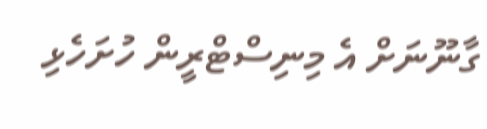ގާނޫނަށް އެ މިނިސްޓްރީން ހުށަހެޅި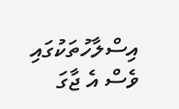އިސްލާހުތަކުގައި ވެސް އެ ޖާގަ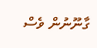ގާނޫނުން ވެސް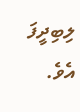ލިބިދީފަ އެވެ.